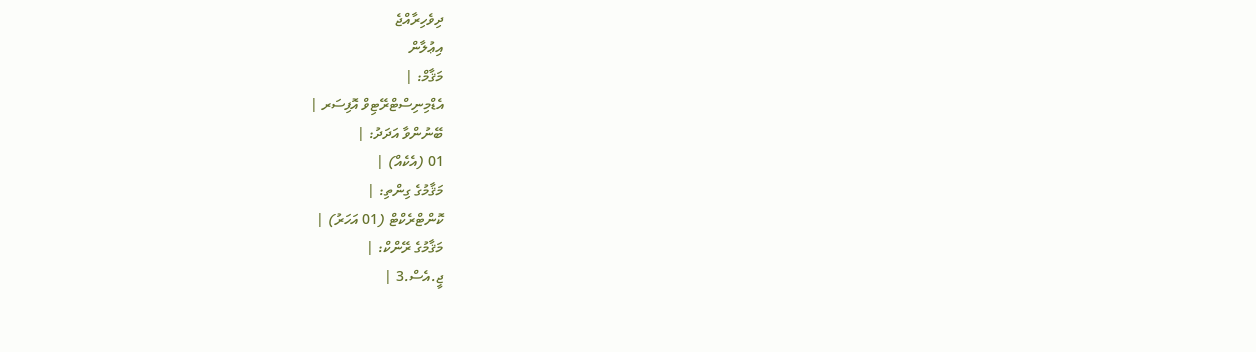ދިވެހިރާއްޖެ
އިޢުލާން
މަޤާމް: |
އެޑްމިނިސްޓްރޭޓިވް އޮފިސަރ |
ބޭނުންވާ އަދަދު: |
01 (އެކެއް) |
މަޤާމުގެ ގިންތި: |
ކޮންޓްރެކްޓް (01 އަހަރު) |
މަޤާމުގެ ރޭންކް: |
ޖީ.އެސް.3 |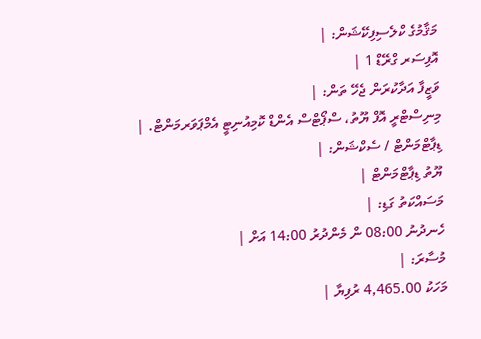މަޤާމުގެ ކްލެސިފިކޭޝަން: |
އޮފިސަރ ގްރޭޑް 1 |
ވަޒީފާ އަދާކުރަން ޖެހޭ ތަން: |
މިނިސްޓްރީ އޮފް ޔޫތު، ސްޕޯޓްސް އެންޑް ކޮމިއުނިޓީ އެމްޕަވަރމަންޓް. |
ޑިޕާޓްމަންޓް / ސެކްޝަން: |
ޔޫތު ޑިޕާޓްމަންޓް |
މަސައްކަތު ގަޑި: |
ހެނދުނު 08:00 ން މެންދުރު 14:00 އަށް |
މުސާރަ: |
މަހަކު 4,465.00 ރުފިޔާ |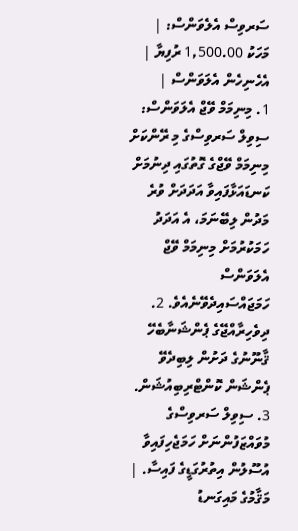ސަރވިސް އެލެވަންސް: |
މަހަކު 1,500.00 ރުފިޔާ |
އެހެނިހެން އެލަވަންސް |
1. މިނިމަމް ވޭޖް އެލަވަންސް: ސިވިލް ސަރވިސްގެ މި ރޭންކަށް މިނިމަމް ވޭޖްގެ ގޮތުގައި ދިނުމަށް ކަނޑައަޅާފައިވާ އަދަދަށް ވުރެ މަދުން ލިބޭނަމަ، އެ އަދަދު ހަމަކުރުމަށް މިނިމަމް ވޭޖް އެލަވަންސް ހަމަޖައްސައިދެވޭނެއެވެ. 2. ދިވެހިރާއްޖޭގެ ޕެންޝަނާބެހޭ ޤާނޫނުގެ ދަށުން ލިބިދެވޭ ޕެންޝަން ކޮންޓްރިބިއުޝަން. 3. ސިވިލް ސަރވިސްގެ މުވައްޒަފުންނަށް ހަމަޖެހިފައިވާ އުސޫލުން އިތުރުގަޑީގެ ފައިސާ. |
މަޤާމުގެ މައިގަނޑު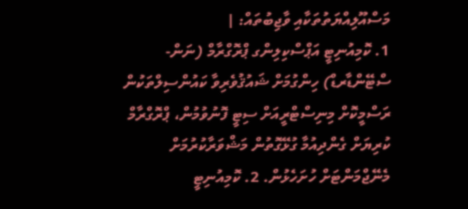މަސްއޫލިއްޔަތުތަކާއި ވާޖިބުތައް: |
1. ކޮމިއުނިޓީ އަޕްސްކިލިންގ ޕްރޮގްރާމް (ނަން- ސްޓޭންޑާރޑް) ހިންގުމަށް ޝައުޤުވެރިވާ ކައުންސިލްތަކުން ރަސްމީކޮށް މިނިސްޓްރީއަށް ސިޓީ ފޮނުވުމުން، ޕްރޮގްރާމް ކުރިޔަށް ގެންދިއުމާ ގުޅޭގޮތުން މަޝްވަރާކުރުމަށް މެނޭޖްމަންޓަށް ހުށަހެޅުން. 2. ކޮމިއުނިޓީ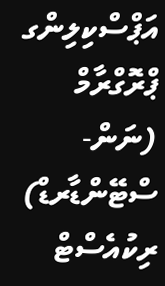އަޕްސްކިލިންގ ޕްރޮގްރާމް (ނަން- ސްޓޭންޑާރޑް) ރިކުއެސްޓް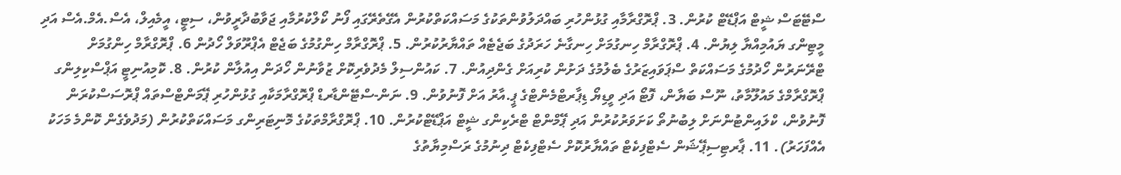ސްޓޭޓަސް ޝީޓް އަޕްޑޭޓް ކުރުން. 3. ޕްރޮގްރާމާއި ގުޅުންހުރި ބައްދަލުވުންތަކުގެ މަސައްކަތްކުރުން އެގޭތެރޭގައި ފޯނު ކޯލްކުރުމާއި ޖަވާބުދާރީވުން، ސިޓީ، އީމެއިލް، އެސް.އެމް.އެސް އަދި މީޓިންގ ޔައުމިއްޔާ ލިޔުން. 4. ޕްރޮގްރާމް ހިނގުމަށް ހިނގާނެ ހަރަދުގެ ބަޖެޓެއް ތައްޔާރުކުރުން. 5. ޕްރޮގްރާމް ހިންގުމުގެ ބަޖެޓް އެޕްރޫވަލް ހޯދުން 6. ޕްރޮގްރާމް ހިންގުމަށް ޓްރޭނަރުން ހޯދުމުގެ މަސައްކަތް ސްޕަވައިޒަރުގެ ބެލުމުގެ ދަށުން ކުރިއަށް ގެންދިއުން. 7. ކައުންސިލް މެދުވެރިކޮށް ޒުވާނުން ހޯދަން އިއުލާން ކުރުން. 8. ކޮމިއުނިޓީ އަޕްސްކިލިންގ ޕްރޮގްރާމްގެ މައުލޫމާތު، ނޫސް ބަޔާން، ފޮޓޯ އަދި ވީޑިޔޯ ޑިޕާރޓްމެންޓްގެ ޕީ.އާރު އަށް ފޮނުވުން. 9. ނަން-ސްޓޭންޑާރޑް ޕްރޮގްރާމަކާއި ގުޅުންހުރި ޕޭމަންޓްސްތައް ޕްރޮސަސްކުރަން ފޮނުވުން، ކްލައިންޓުންނަށް ލިބުނުތޯ ކަށަވަރުކުރުން އަދި ޕޭމްންޓް ޓްރެކިންގ ޝީޓް އަޕްޑޭޓްކުރުން. 10. ޕްރޮގްރާމްތަކުގެ މޮނިޓަރިންގ މަސައްކަތްކުރުން (މަދުވެގެން ކޮންމެ މަހަކު އެއްފަހަރު). 11. ޕާރޓިސިޕޭޝަން ސެޓްފިކެޓް ތައްޔާރުކޮށް ސެޓްފިކެޓް ދިނުމުގެ ރަސްމިޔާތުގެ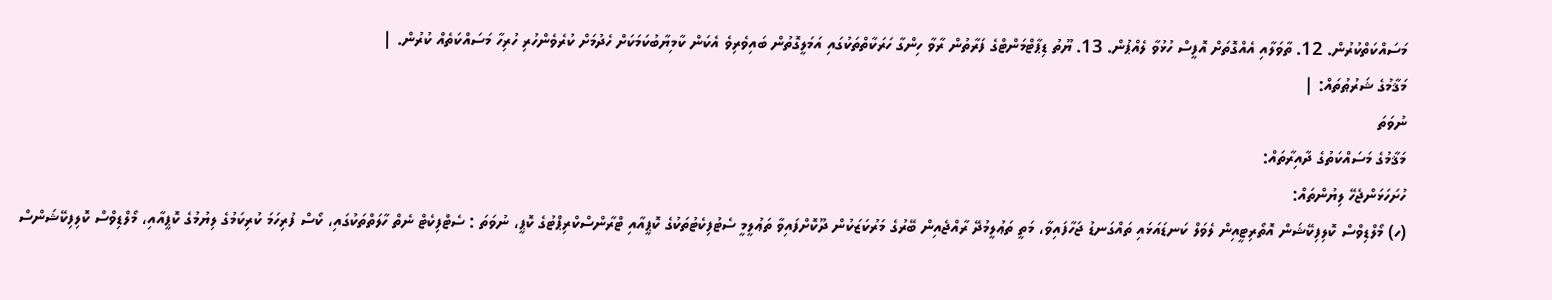މަސައްކަތްކުރުން. 12. ތާވަލާއި އެއްގޮތަށް އޮފީސް ހުޅުވާ ލެއްޕުން. 13. ޔޫތު ޑިޕާޓްމަންޓްގެ ފަރާތުން ރާވާ ހިންގާ ހަރަކާތްތަކުގައި އަމަލީގޮތުން ބައިވެރިވެ އެކަން ކާމިޔާބުކަމަކަށް ހެދުމަށް ކުރެވެންހުރި ހުރިހާ މަސައްކަތެއް ކުރުން. |
މަޤާމުގެ ޝަރުޠުތައް: |
ނުވަތަ
މަޤާމުގެ މަސައްކަތުގެ ދާއިރާތައް:
ހުށަހަޅަންޖެހޭ ލިޔުންތައް:
(ހ) މޯލްޑިވްސް ކޮލިފިކޭޝަން އޮތޯރިޓީއިން ލެވަލް ކަނޑައަޅައި ތައްގަނޑު ޖަހާފައިވާ، މަތީ ތަޢުލީމުދޭ ރާއްޖެއިން ބޭރުގެ މަރުކަޒަކުން ދޫކޮށްފައިވާ ތަޢުލީމީ ސެޓުފިކެޓުތަކުގެ ކޮޕީއާއި ޓްރާންސްކްރިޕްޓުގެ ކޮޕީ، ނުވަތަ : ސެޓްފިކެޓް ނެތް ހާލަތްތަކުގައި، ކޯސް ފުރިހަމަ ކުރިކަމުގެ ލިޔުމުގެ ކޮޕީއާއި، މޯލްޑިވްސް ކޮލިފިކޭޝަންސް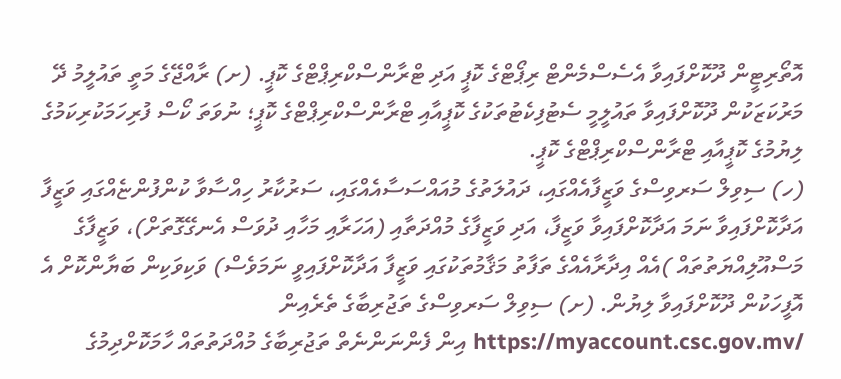އޮތޯރިޓީން ދޫކޮށްފައިވާ އެސެސްމެންޓް ރިޕޯޓްގެ ކޮޕީ އަދި ޓްރާންސްކްރިޕްޓްގެ ކޮޕީ. (ށ) ރާއްޖޭގެ މަތީ ތައުލީމު ދޭ މަރުކަޒަކުން ދޫކޮށްފައިވާ ތައުލީމީ ސެޓުފިކެޓުތަކުގެ ކޮޕީއާއި ޓްރާންސްކްރިޕްޓްގެ ކޮޕީ؛ ނުވަތަ ކޯސް ފުރިހަމަކުރިކަމުގެ ލިޔުމުގެ ކޮޕީއާއި ޓްރާންސްކްރިޕްޓްގެ ކޮޕީ.
(ހ) ސިވިލް ސަރވިސްގެ ވަޒީފާއެއްގައި، ދައުލަތުގެ މުއައްސަސާއެއްގައި، ސަރުކާރު ހިއްސާވާ ކުންފުންޏެއްގައި ވަޒީފާ އަދާކޮށްފައިވާ ނަމަ އަދާކޮށްފައިވާ ވަޒީފާ، އަދި ވަޒީފާގެ މުއްދަތާއި (އަހަރާއި މަހާއި ދުވަސް އެނގޭގޮތަށް)، ވަޒީފާގެ މަސްއޫލިއްޔަތުތައް )އެއް އިދާރާއެއްގެ ތަފާތު މަޤާމުތަކުގައި ވަޒީފާ އަދާކޮށްފައިވީ ނަމަވެސް) ވަކިވަކިން ބަޔާންކޮށް އެ އޮފީހަކުން ދޫކޮށްފައިވާ ލިޔުން. (ށ) ސިވިލް ސަރވިސްގެ ތަޖުރިބާގެ ތެރެއިން /https://myaccount.csc.gov.mv އިން ފެންނަންނެތް ތަޖުރިބާގެ މުއްދަތުތައް ހާމަކޮށްދިމުގެ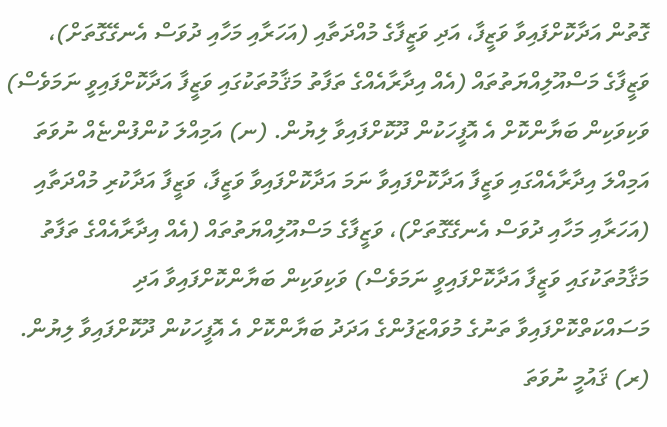ގޮތުން އަދާކޮށްފައިވާ ވަޒީފާ، އަދި ވަޒީފާގެ މުއްދަތާއި (އަހަރާއި މަހާއި ދުވަސް އެނގޭގޮތަށް)، ވަޒީފާގެ މަސްއޫލިއްޔަތުތައް (އެއް އިދާރާއެއްގެ ތަފާތު މަޤާމުތަކުގައި ވަޒީފާ އަދާކޮށްފައިވީ ނަމަވެސް) ވަކިވަކިން ބަޔާންކޮށް އެ އޮފީހަކުން ދޫކޮށްފައިވާ ލިޔުން. (ނ) އަމިއްލަ ކުންފުންޏެއް ނުވަތަ އަމިއްލަ އިދާރާއެއްގައި ވަޒީފާ އަދާކޮށްފައިވާ ނަމަ އަދާކޮށްފައިވާ ވަޒީފާ، ވަޒީފާ އަދާކުރި މުއްދަތާއި (އަހަރާއި މަހާއި ދުވަސް އެނގޭގޮތަށް)، ވަޒީފާގެ މަސްއޫލިއްޔަތުތައް (އެއް އިދާރާއެއްގެ ތަފާތު މަޤާމުތަކުގައި ވަޒީފާ އަދާކޮށްފައިވީ ނަމަވެސް) ވަކިވަކިން ބަޔާންކޮށްފައިވާ އަދި މަސައްކަތްކޮށްފައިވާ ތަނުގެ މުވައްޒަފުންގެ އަދަދު ބަޔާންކޮށް އެ އޮފީހަކުން ދޫކޮށްފައިވާ ލިޔުން. (ރ) ޤައުމީ ނުވަތަ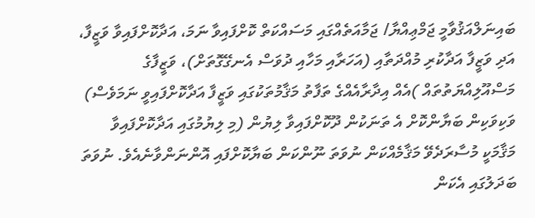ބައިނަލްއަޤުވާމީ ޖަމްޢިއްޔާ/ ޖަމާއަތެއްގައި މަސައްކަތް ކޮށްފައިވާ ނަމަ، އަދާކޮށްފައިވާ ވަޒީފާ، އަދި ވަޒީފާ އަދާކުރި މުއްދަތާއި (އަހަރާއި މަހާއި ދުވަސް އެނގޭގޮތަށް)، ވަޒީފާގެ މަސްއޫލިއްޔަތުތައް )އެއް އިދާރާއެއްގެ ތަފާތު މަޤާމުތަކުގައި ވަޒީފާ އަދާކޮށްފައިވީ ނަމަވެސް) ވަކިވަކިން ބަޔާންކޮށް އެ ތަނަކުން ދޫކޮށްފައިވާ ލިޔުން (މި ލިޔުމުގައި އަދާކޮށްފައިވާ މަޤާމަކީ މުސާރަދެވޭ މަޤާމެއްކަން ނުވަތަ ނޫންކަން ބަޔާކޮށްފައި އޮންނަންވާނެއެވެ. ނުވަތަ ބަދަލުގައި އެކަން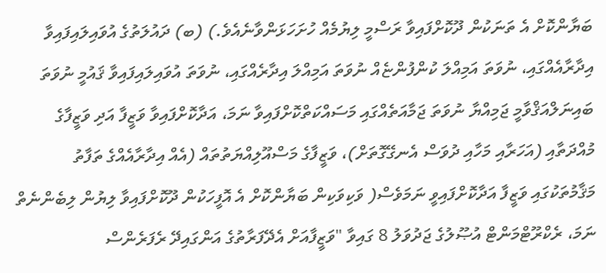ބަޔާންކޮށް އެ ތަނަކުން ދޫކޮށްފައިވާ ރަސްމީ ލިޔުމެއް ހުށަހަޅަންވާނެއެވެ.) (ބ) ދައުލަތުގެ އުވައިލައިފައިވާ އިދާރާއެއްގައި، ނުވަތަ އަމިއްލަ ކުންފުންޏެއް ނުވަތަ އަމިއްލަ އިދާރެއްގައި، ނުވަތަ އުވައިލައިފައިވާ ޤައުމީ ނުވަތަ ބައިނަލްއަޤްވާމީ ޖަމިއްޔާ ނުވަތަ ޖަމާއަތެއްގައި މަސައްކަތްކޮށްފައިވާ ނަމަ، އަދާކޮށްފައިވާ ވަޒީފާ އަދި ވަޒީފާގެ މުއްދަތާއި (އަހަރާއި މަހާއި ދުވަސް އެނގޭގޮތަށް)، ވަޒީފާގެ މަސްއޫލިއްޔަތުތައް (އެއް އިދާރާއެއްގެ ތަފާތު މަޤާމުތަކުގައި ވަޒީފާ އަދާކޮށްފައިވީ ނަމަވެސް( ވަކިވަކިން ބަޔާންކޮށް އެ އޮފީހަކުން ދޫކޮށްފައިވާ ލިޔުން ލިބެންނެތް ނަމަ، ރެކްރޫޓްމަންޓް އުޞޫލުގެ ޖަދުވަލު 8 ގައިވާ "ވަޒީފާއަށް އެދޭފަރާތުގެ އަންގައިދޭ ރެފަރެންސް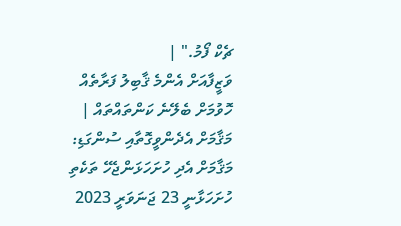ޗެކް ފޯމު." |
ވަޒީފާއަށް އެންމެ ޤާބިލު ފަރާތެއް ހޮވުމަށް ބެލޭނެ ކަންތައްތައް |
މަޤާމަށް އެދެންވީގޮތާއި ސުންގަޑި:
މަޤާމަށް އެދި ހުށަހަޅަންޖެހޭ ތަކެތި ހުށަހަޅާނީ 23 ޖަނަވަރީ 2023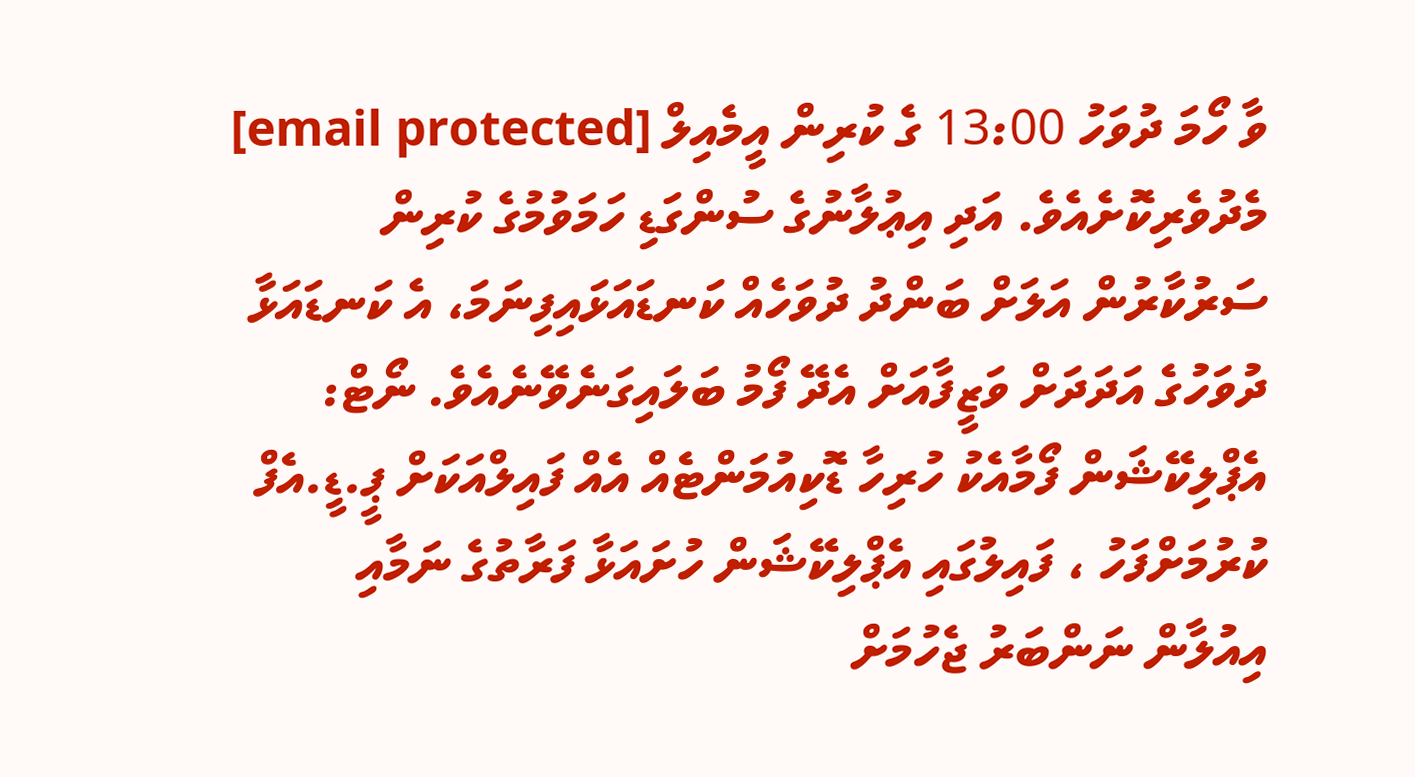ވާ ހޯމަ ދުވަހު 13:00 ގެ ކުރިން އީމެއިލް [email protected] މެދުވެރިކޮށެއެވެ. އަދި އިޢުލާނުގެ ސުންގަޑި ހަމަވުމުގެ ކުރިން ސަރުކާރުން އަލަށް ބަންދު ދުވަހެއް ކަނޑައަޅައިފިނަމަ، އެ ކަނޑައަޅާ ދުވަހުގެ އަދަދަށް ވަޒީފާއަށް އެދޭ ފޯމު ބަލައިގަނެވޭނެއެވެ. ނޯޓް: އެޕްލިކޭޝަން ފޯމާއެކު ހުރިހާ ޑޮކިއުމަންޓެއް އެއް ފައިލްއަކަށް ޕީ.ޑީ.އެފް ކުރުމަށްފަހު ، ފައިލުގައި އެޕްލިކޭޝަން ހުށައަޅާ ފަރާތުގެ ނަމާއި އިއުލާން ނަންބަރު ޖެހުމަށް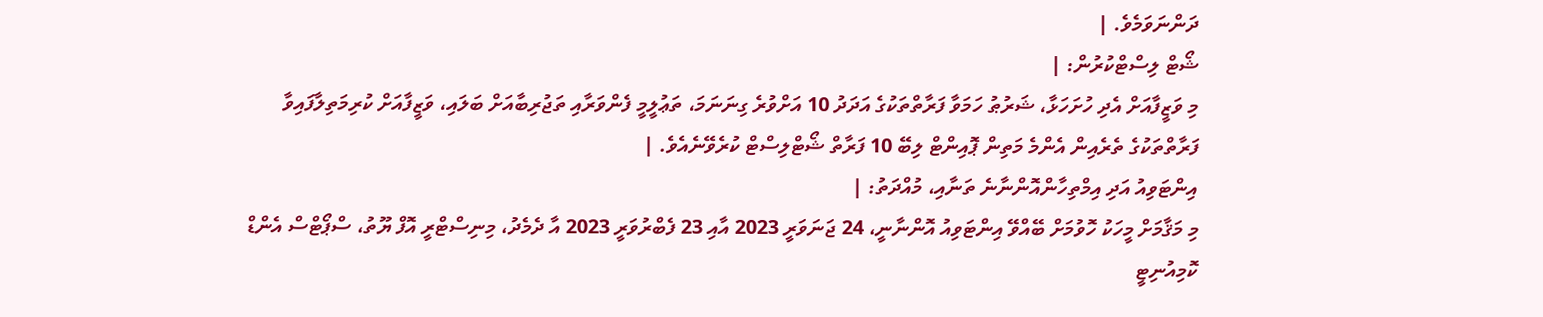ދަންނަވަމެވެ. |
ޝޯޓް ލިސްޓްކުރުން: |
މި ވަޒީފާއަށް އެދި ހުށަހަޅާ، ޝަރުޠު ހަމަވާ ފަރާތްތަކުގެ އަދަދު 10 އަށްވުރެ ގިނަނަމަ، ތަޢުލީމީ ފެންވަރާއި ތަޖުރިބާއަށް ބަލައި، ވަޒީފާއަށް ކުރިމަތިލާފައިވާ ފަރާތްތަކުގެ ތެރެއިން އެންމެ މަތިން ޕޮއިންޓް ލިބޭ 10 ފަރާތް ޝޯޓްލިސްޓް ކުރެވޭނެއެވެ. |
އިންޓަވިއު އަދި އިމްތިހާންއޮންނާނެ ތަނާއި، މުއްދަތު: |
މި މަޤާމަށް މީހަކު ހޮވުމަށް ބޭއްވޭ އިންޓަވިއު އޮންނާނީ، 24 ޖަނަވަރީ 2023 އާއި 23 ފެބްރުވަރީ 2023 އާ ދެމެދު، މިނިސްޓްރީ އޮފް ޔޫތު، ސްޕޯޓްސް އެންޑް ކޮމިއުނިޓީ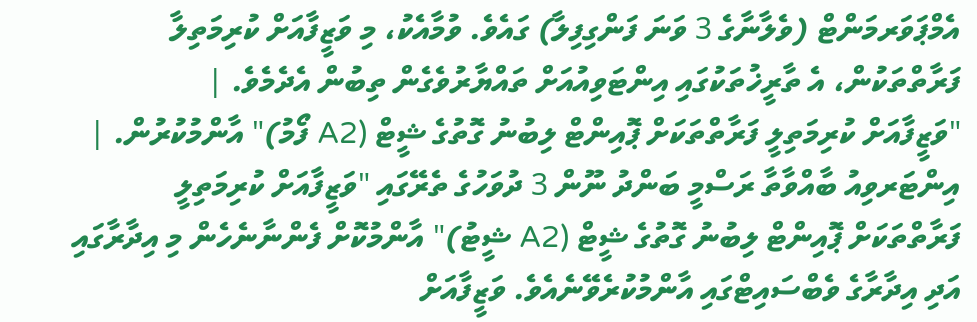އެމްޕަވަރމަންޓް (ވެލާނާގެ 3 ވަނަ ފަންގިފިލާ) ގައެވެ. ވުމާއެކު، މި ވަޒީފާއަށް ކުރިމަތިލާ ފަރާތްތަކުން، އެ ތާރީޚުތަކުގައި އިންޓަވިއުއަށް ތައްޔާރުވެގެން ތިބުން އެދެމެވެ. |
"ވަޒީފާއަށް ކުރިމަތިލީ ފަރާތްތަކަށް ޕޮއިންޓް ލިބުނު ގޮތުގެ ޝީޓް (A2 ފޯމު)" އާންމުކުރުން. |
އިންޓަރވިއު ބާއްވާތާ ރަސްމީ ބަންދު ނޫން 3 ދުވަހުގެ ތެރޭގައި "ވަޒީފާއަށް ކުރިމަތިލީ ފަރާތްތަކަށް ޕޮއިންޓް ލިބުނު ގޮތުގެ ޝީޓް (A2 ޝީޓު)" އާންމުކޮށް ފެންނާނެހެން މި އިދާރާގައި އަދި އިދާރާގެ ވެބްސައިޓްގައި އާންމުކުރެވޭނެއެވެ. ވަޒީފާއަށް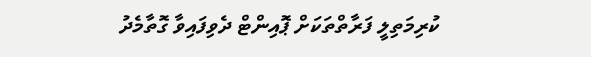ކުރިމަތިލީ ފަރާތްތަކަށް ޕޮއިންޓް ދެވިފައިވާ ގޮތާމެދު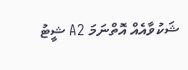ޝަކުވާއެއް އޮތްނަމަ A2 ޝީޓު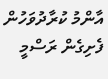އާންމު ކުރާދުވަހުން ފެށިގެން ރަސްމީ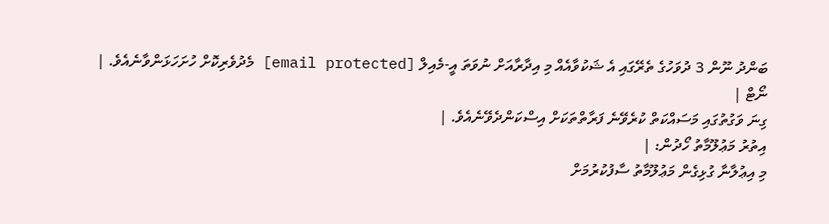ބަންދު ނޫން 3 ދުވަހުގެ ތެރޭގައި އެ ޝަކުވާއެއް މި އިދާރާއަށް ނުވަތަ އީ-މެއިލް [email protected] މެދުވެރިކޮށް ހުށަހަޅަންވާނެއެވެ. |
ނޯޓް |
ގިނަ ވަގުތުގައި މަސައްކަތް ކުރެވޭނެ ފަރާތްތަކަށް އިސްކަންދެވޭނެއެވެ. |
އިތުރު މަޢުލޫމާތު ހޯދުން: |
މި އިޢުލާނާ ގުޅިގެން މަޢުލޫމާތު ސާފުކުރުމަށް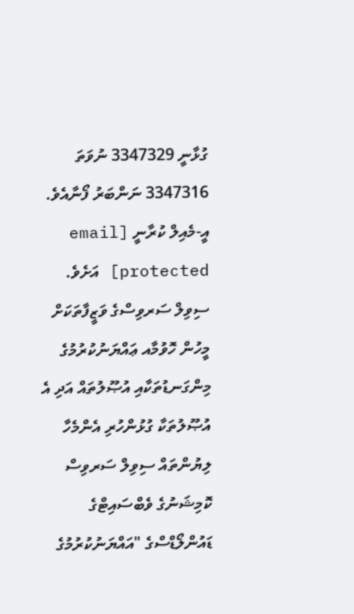ގުޅާނީ 3347329 ނުވަތަ 3347316 ނަންބަރު ފޯނާއެވެ. އީ-މެއިލް ކުރާނީ [email protected] އަށެވެ. ސިވިލް ސަރވިސްގެ ވަޒީފާތަކަށް މީހުން ހޮވުމާއ ޢައްޔަނުކުރުމުގެ މިންގަނޑުތަކާއި އުޞޫލުތައް އަދި އެ އުޞޫލުތަކާ ގުޅުންހުރި އެންމެހާ ލިޔުންތައް ސިވިލް ސަރވިސް ކޮމިޝަނުގެ ވެބްސައިޓްގެ ޑައުންލޯޑްސްގެ "އައްޔަނުކުރުމުގެ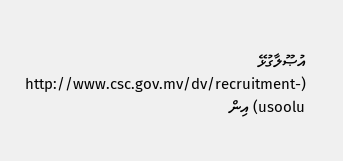އުޞޫލާގުޅޭ (http://www.csc.gov.mv/dv/recruitment-usoolu) އިން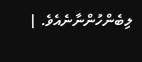ލިބެންހުންނާނެއެވެ. |